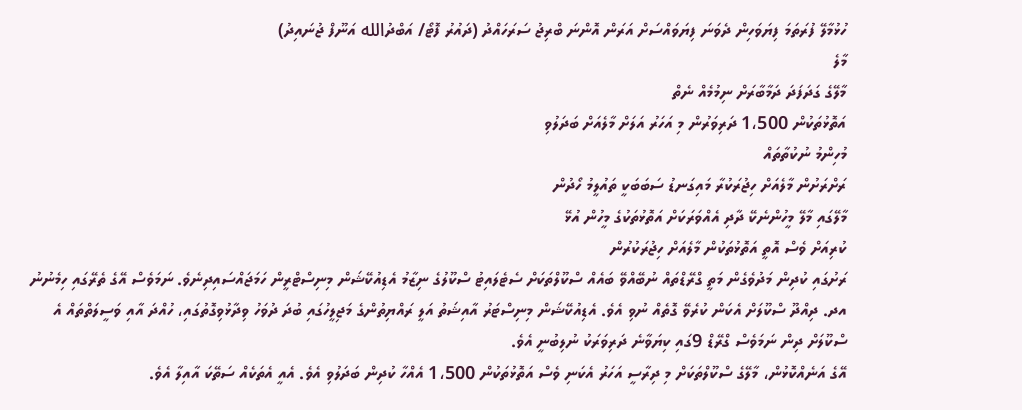ހުޅުމާލޭ ފުރަތަމަ ފިޔަވަހިން ދެވަނަ ފިޔަވައްސަށް އަރަން އޮންނަ ބްރިޖު ސަރަހައްދު (ދައުރު ފޮޓޯ/ އަބްދުالله އަނޫފް ޖުނައިދު)
މާލެ
މާލޭގެ ގަދަފަދަ ދަމާބާރަށް ނިމުމެއް ނެތް
އަތޮޅުތަކުން 1،500 ދަރިވަރުން މި އަހަރު އަލަށް މާލެއަށް ބަދަލުވި
މުހިންމު ނުކުތާތައް
ރަށްރަށުން މާލެއަށް ހިޖުރަކުރާ މައިގަނޑު ސަބަބަކީ ތައުލީމު ހޯދުން
މާލޭގައި މާލޭ މީހުންނެކޭ ދާދި އެއްވަރަކަށް އަތޮޅުތަކުގެ މީހުން އުޅޭ
ކުރިއަށް ވެސް އޮތީ އަތޮޅުތަކުން މާލެއަށް ހިޖުރަކުރުން
ރަށުގައި ކުދިން މަދުވެގެން މަތީ ގްރޭޑްތައް ނުބޭއްވޭ ބައެއް ސްކޫލްތަކަށް ސެޓެލައިޓު ސްކޫލުގެ ނިޒާމު އެޑިއުކޭޝަން މިނިސްޓްރީން ހަމަޖައްސައިދިނެވެ. ނަމަވެސް އޭގެ ތެރޭގައި ހިމެނުނު އދ. ދިއްދޫ ސްކޫލަށް އެކަން ކުރެވޭ ގޮތެއް ނުވި އެވެ. އެޑިއުކޭޝަން މިނިސްޓަރު އާއިޝަތު އަލީ ރައްޔިތުންގެ މަޖިލީހުގައި ބުދަ ދުވަހު ވިދާޅުވިގޮތުގައި، ހުއްދަ އާއި ވަސީލަތްތައް އެ ސްކޫލަށް ދިން ނަމަވެސް ގްރޭޑް 9ގައި ކިޔަވާނެ ދަރިވަރަކު ނުލިބުނީ އެވެ.
އޭގެ އަނެއްކޮޅުން، މާލޭގެ ސްކޫލްތަކަށް މި ދިރާސީ އަހަރު އެކަނި ވެސް އަތޮޅުތަކުން 1،500 އެއްހާ ކުދިން ބަދަލުވި އެވެ. އެއީ އެތަކެއް ސަތޭކަ އާއިލާ އެވެ.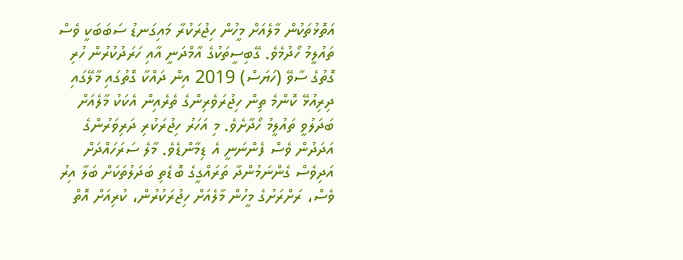އަތޮޅުތަކުން މާލެއަށް މީހުން ހިޖުރަކުރާ މައިގަނޑު ސަބަބަކީ ވެސް ތައުލީމު ހޯދުމެވެ. ގޭބިސީތަކުގެ އާމްދަނީ އާއި ހަރަދުކުރުން ހުރި ގޮތުގެ ސާވޭ (ހަޔަސް) 2019 އިން ދައްކާ ގޮތުގައި މާލޭގައި ދިރިއުޅޭ ކޮންމެ ތިން ހިޖުރަވެރިންގެ ތެރެއިން އެކަކު މާލެއަށް ބަދަލުވީ ތައުލީމު ހޯދާށެވެ. މި އަހަރު ހިޖުރަކުރި ދަރިވަރުންގެ އަދަދުން ވެސް ފެންނަނީ އެ ޑިމާންޑެވެ. މާލެ ސަރަހައްދަށް އަދިވެސް ގެންނަމުންދާ ތަރައްގީގެ ބޮޑެތި ބަދަލުތަކަށް ބަލާ އިރު ވެސް، ރަށްރަށުގެ މީހުން މާލެއަށް ހިޖުރަކުރުން، ކުރިއަށް އޮތް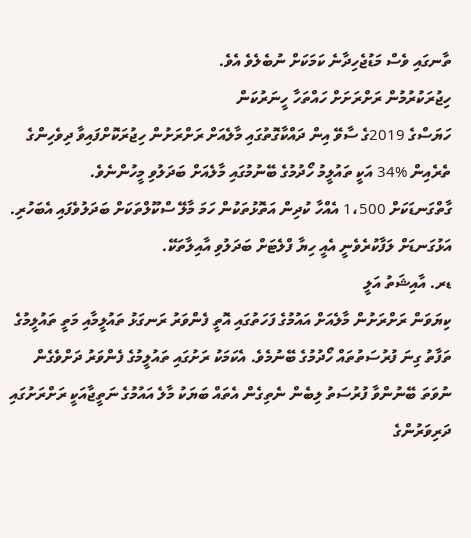ތާނގައި ވެސް މަޑުޖެހިދާނެ ކަމަކަށް ނުބެލެވެ އެވެ.
ހިޖުރަކުރުމުން ރަށްރަށަށް ހައްތަހާ ހީނަރުކަން
ހަޔަސްގެ 2019ގެ ސާވޭ އިން ދައްކާގޮތުގައި މާލެއަށް ރަށްރަށުން ހިޖުރަކޮށްފައިވާ ދިވެހިންގެ ތެރެއިން %34 އަކީ ތައުލީމު ހޯދުމުގެ ބޭނުމުގައި މާލެއަށް ބަދަލުވި މީހުންނެވެ.
ގާތްގަނޑަކަށް 1،500 އެއްހާ ކުދިން އަތޮޅުތަކުން ހަމަ މާލޭ ސްކޫލްތަކަށް ބަދަލުވެފައި އެބަހުރި. އަޅުގަނޑަށް ލަފާކުރެވެނީ އެއީ ހިޔާ ފްލެޓަށް ބަދަލުވި އާއިލާތަކޭ.
ޑރ. އާއިޝަތު އަލީ
ކިޔަވަން ރަށްރަށުން މާލެއަށް އައުމުގެ ފަހަތުގައި އޮތީ ފެންވަރު ރަނގަޅު ތައުލީމާއި މަތީ ތައުލީމުގެ ތަފާތު ގިނަ ފުރުސަތުތައް ހޯދުމުގެ ބޭނުމެވެ. އެކަމަކު ރަށުގައި ތައުލީމުގެ ފެންވަރު ދަށްވެގެން ނުވަތަ ބޭނުންވާ ފުރުސަތު ލިބެން ނެތިގެން އެތައް ބަޔަކު މާލެ އައުމުގެ ނަތީޖާއަކީ ރަށްރަށުގައި ދަރިވަރުންގެ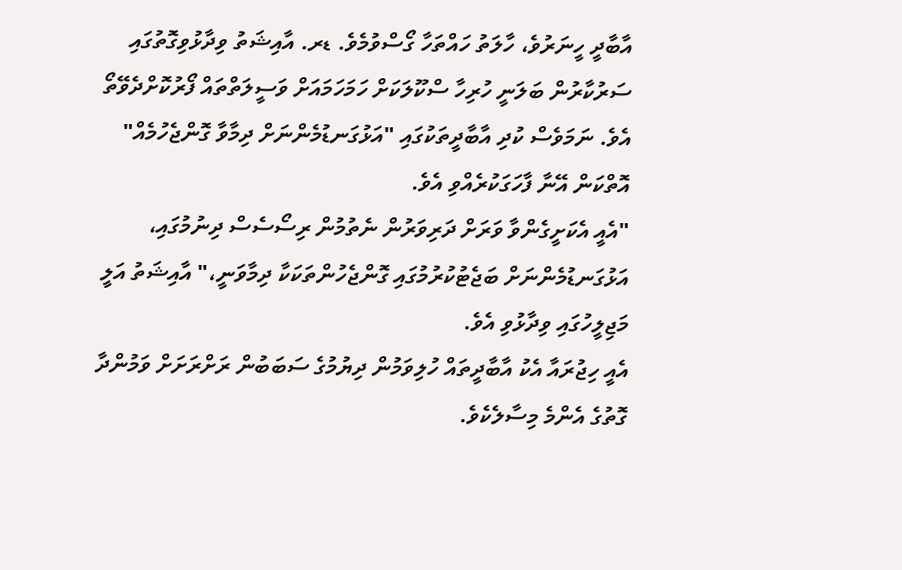އާބާދީ ހީނަރުވެ، ހާލަތު ހައްތަހާ ގޯސްވުމެވެ. ޑރ. އާއިޝަތު ވިދާޅުވިގޮތުގައި ސަރުކާރުން ބަލަނީ ހުރިހާ ސްކޫލަކަށް ހަމަހަމައަށް ވަސީލަތްތައް ފޯރުކޮށްދެވޭތޯ އެވެ. ނަމަވެސް ކުދި އާބާދީތަކުގައި "އަޅުގަނޑުމެންނަށް ދިމާވާ ގޮންޖެހުމެއް" އޮތްކަން އޭނާ ފާހަގަކުރެއްވި އެވެ.
"އެއީ އެކަށީގެންވާ ވަރަށް ދަރިވަރުން ނެތުމުން ރިސޯސެސް ދިނުމުގައި، އަޅުގަނޑުމެންނަށް ބަޖެޓުކުރުމުގައި ގޮންޖެހުންތަކަކާ ދިމާވަނީ،" އާއިޝަތު އަލީ މަޖިލީހުގައި ވިދާޅުވި އެވެ.
އެއީ ހިޖުރައާ އެކު އާބާދީތައް ހުލިވަމުން ދިޔުމުގެ ސަބަބުން ރަށްރަށަށް ވަމުންދާ ގޮތުގެ އެންމެ މިސާލެކެވެ.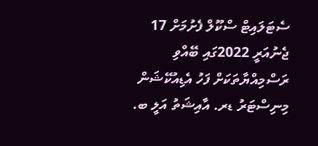ސެޓަލައިޓް ސްކޫލް ފެށުމަށް 17 ޖެނުއަރީ 2022ގައި ބޭއްވި ރަސްމިއްޔާތަކަށް ފަހު އެޑިއުކޭޝަން މިނިސްޓަރު ޑރ. އާއިޝަތު އަލީ ބ.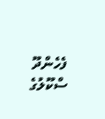ފެހެންދޫ ސްކޫލުގެ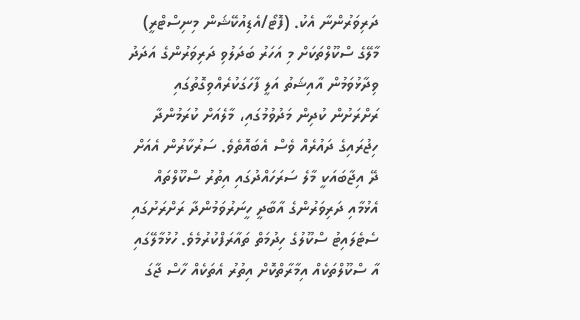ދަރިވަރުންނާ އެކު. (ފޮޓޯ/އެޑިއުކޭޝަން މިނިސްޓްރީ)
މާލޭގެ ސްކޫލްތަކަށް މި އަހަރު ބަދަލުވި ދަރިވަރުންގެ އަދަދު ވިދާޅުވަމުން އާއިޝަތު އަލީ ފާހަގަކުރެއްވިގޮތުގައި ރަށްރަށުން ކުދިން މަދުވުމުގައި، މާލެއަށް ކުރަމުންދާ ހިޖުރައިގެ ދައުރެއް ވެސް އެބައޮތެވެ. ސަރުކާރުން އެއަށް ދޭ އިޖާބައަކީ މާލެ ސަރަހައްދުގައި އިތުރު ސްކޫލްތައް އެޅުމާއި ދަރިވަރުންގެ އާބާދީ ހީނަރުވަމުންދާ ރަށްރަށުގައި ސެޓެލައިޓު ސްކޫލުގެ ހިދުމަތް ތައާރަފްކުރުމެވެ. ހުޅުމާލޭގައި އާ ސްކޫލްތަކެއް އިމާރާތްކޮށް އިތުރު އެތަކެއް ހާސް ޖާގަ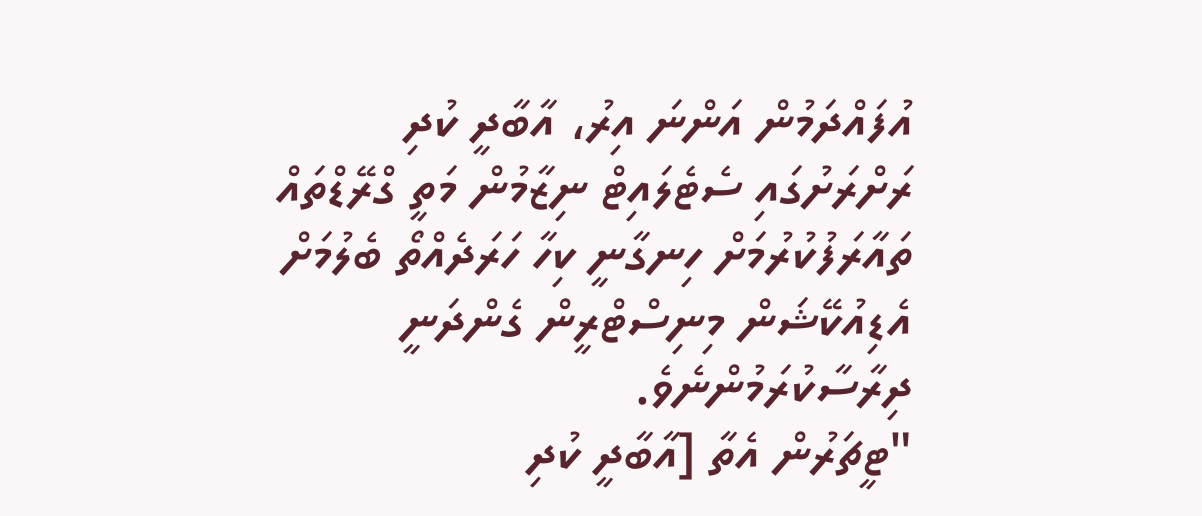އުފައްދަމުން އަންނަ އިރު، އާބާދީ ކުދި ރަށްރަށުގައި ސެޓެލައިޓް ނިޒާމުން މަތީ ގްރޭޑްތައް ތައާރަފުކުރުމަށް ހިނގާނީ ކިހާ ހަރަދެއްތޯ ބެލުމަށް އެޑިއުކޭޝަން މިނިސްޓްރީން ގެންދަނީ ދިރާސާކުރަމުންނެވެ.
"ޓީޗަރުން އެތާ [އާބާދީ ކުދި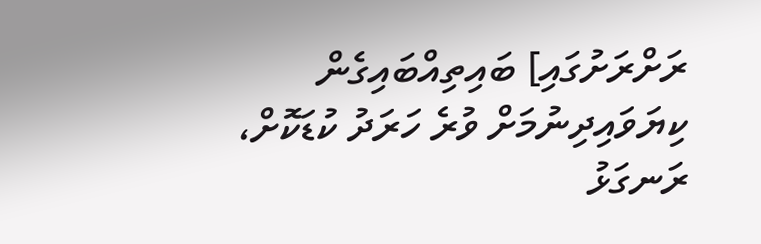ރަށްރަށުގައި] ބައިތިއްބައިގެން ކިޔަވައިދިނުމަށް ވުރެ ހަރަދު ކުޑަކޮށް، ރަނގަޅު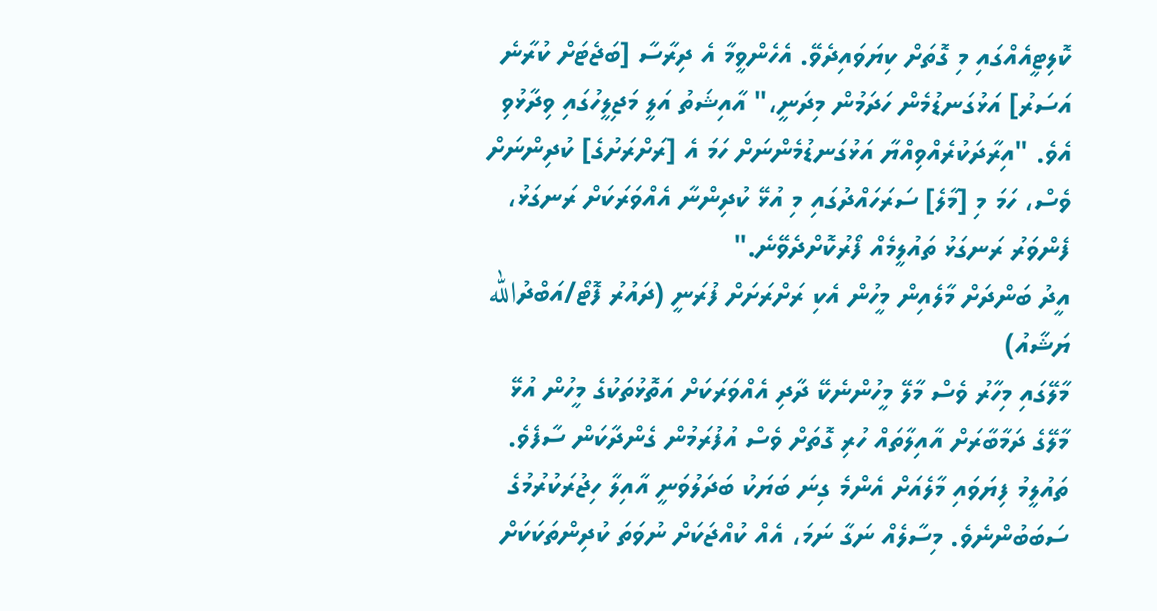ކޮލިޓީއެއްގައި މި ގޮތަށް ކިޔަވައިދެވޭ. އެހެންވީމާ އެ ދިރާސާ [ބަޖެޓަށް ކުރާނެ އަސަރު] އަޅުގަނޑުމެން ހަދަމުން މިދަނީ،" އާއިޝަތު އަލީ މަޖިލީހުގައި ވިދާޅުވި އެވެ. "އިރާދަކުރެއްވިއްޔާ އަޅުގަނޑުމެންނަށް ހަމަ އެ [ރަށްރަށުގެ] ކުދިންނަށް ވެސް، ހަމަ މި [މާލެ] ސަރަހައްދުގައި މި އުޅޭ ކުދިންނާ އެއްވަރަކަށް ރަނގަޅު، ފެންވަރު ރަނގަޅު ތައުލީމެއް ފޯރުކޮށްދެވޭނެ."
އީދު ބަންދަށް މާލެއިން މީހުން އެކި ރަށްރަށަށް ފުރަނީ (ދައުރު ފޮޓޯ/އަބްދުالله ޔަޝާއު)
މާލޭގައި މިހާރު ވެސް މާލޭ މީހުންނެކޭ ދާދި އެއްވަރަކަށް އަތޮޅުތަކުގެ މީހުން އުޅޭ
މާލޭގެ ދަމާބާރަށް އާއިލާތައް ހުރި ގޮތަށް ވެސް އުފުރަމުން ގެންދާކަން ސާފެވެ. ތައުލީމު ފިޔަވައި މާލެއަށް އެންމެ ގިނަ ބަޔަކު ބަދަލުވަނީ އާއިލާ ހިޖުރަކުރުމުގެ ސަބަބުންނެވެ. މިސާލެއް ނަގާ ނަމަ، އެއް ކުއްޖަކަށް ނުވަތަ ކުދިންތަކަކަށް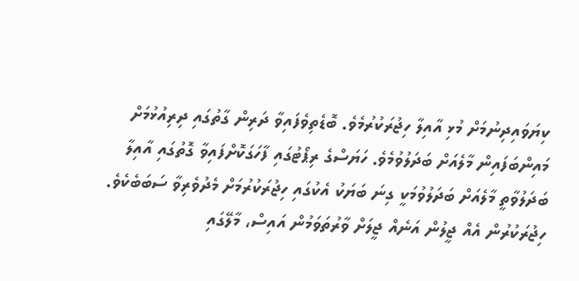ކިޔަވައިދިނުމަށް މުޅި އާއިލާ ހިޖުރަކުރުމެވެ. ބޮޑެތިވެފައިވާ ދަރިން ގާތުގައި ދިރިއުޅުމަށް މައިންބަފައިން މާލެއަށް ބަދަލުވުމެވެ. ހަޔަސްގެ ރިޕޯޓުގައި ފާހަގަކޮށްފައިވާ ގޮތުގައި އާއިލާ ބަދަލުވާތީ މާލެއަށް ބަދަލުވުމަކީ ގިނަ ބަޔަކު އެކުގައި ހިޖުރަކުރުމަށް މެދުވެރިވާ ސަބަބެކެވެ.
ހިޖުރަކުރުން އެއް ޖީލުން އަނެއް ޖީލަށް ވާރުތަވަމުން އައިސް، މާލޭގައި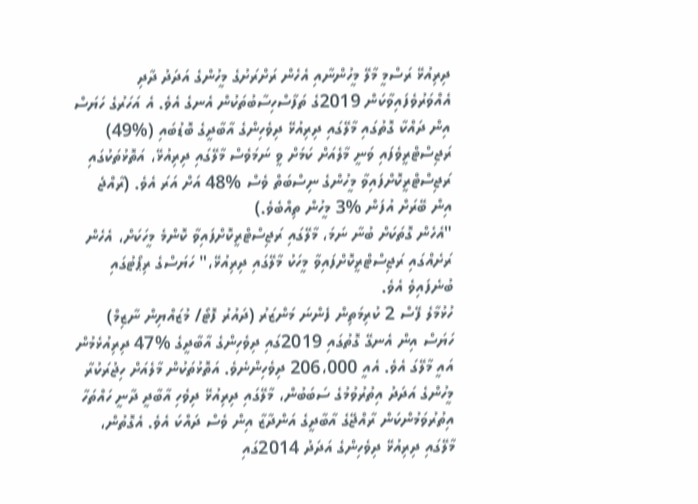ދިރިއުޅޭ ރަސްމީ މާލޭ މީހުންނާއި އެހެން ރަށްރަށުގެ މީހުންގެ އަދަދު ދާދި އެއްވަރުވެފައިވާކަން 2019ގެ ތަފާސްހިސާބުތަކުން އެނގެ އެވެ. އެ އަހަރުގެ ހަޔަސް އިން ދައްކާ ގޮތުގައި މާލޭގައި ދިރިއުޅޭ ދިވެހިންގެ އާބާދީގެ ބޮޑުބައި (%49) ރަޖިސްޓްރީވެފައި ވަނީ މާލެއަށް ކަމަށް ވީ ނަމަވެސް މާލޭގައި ދިރިއުޅޭ، އަތޮޅުތަކުގައި ރަޖިސްޓްރީކޮށްފައިވާ މީހުންގެ ނިސްބަތް ވެސް %48 އަށް އަރަ އެވެ. (ރާއްޖެ އިން ބޭރަށް އުފަން %3 މީހުން ތިއްބެވެ.)
"އެހެން ގޮތަކަށް ބުނާ ނަމަ، މާލޭގައި ރަޖިސްޓްރީކޮށްފައިވާ ކޮންމެ މީހަކަށް، އެހެން ރަށެއްގައި ރަޖިސްޓްރީކޮށްފައިވާ މީހަކު މާލޭގައި ދިރިއުޅޭ،" ހަޔަސްގެ ރިޕޯޓުގައި ބުނެފައިވެ އެވެ.
ހުޅުމާލެ ފޭސް 2 ކުރިމަތިން ފެންނަ މަންޒަރު (ދައުރު ފޮޓޯ/ މުޒައްޔިން ނާޒިމް)
ހަޔަސް އިން އެނގޭ ގޮތުގައި 2019ގައި ދިވެހިންގެ އާބާދީގެ %47 ދިރިއުޅެމުން އައީ މާލޭގަ އެވެ. އެއީ 206،000 ދިވެހިންނެވެ. އަތޮޅުތަކުން މާލެއަށް ހިޖުރަކުރާ މީހުންގެ އަދަދު އިތުރުވުމުގެ ސަބަބުން، މާލޭގައި ދިރިއުޅޭ ދިވެހި އާބާދީ ދާނީ ހައްތަހާ އިތުރުވަމުންކަން ރާއްޖޭގެ އާބާދީގެ އަންދާޒާ އިން ވެސް ދައްކަ އެވެ. އެގޮތުން، މާލޭގައި ދިރިއުޅޭ ދިވެހިންގެ އަދަދު 2014ގައި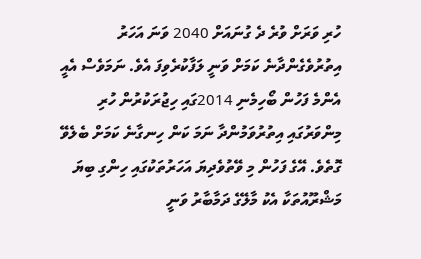ހުރި ވަރަށް ވުރެ ދެ ގުނައަށް 2040 ވަނަ އަހަރު އިތުރުވެގެންދާނެ ކަމަށް ވަނީ ލަފާކުރެވިފަ އެވެ. ނަމަވެސް އެއީ އެންމެ ފަހުން ބޯހިމެނި 2014ގައި ހިޖުރަކުރުން ހުރި މިންވަރުގައި އިތުރުވަމުންދާ ނަމަ ކަން ހިނގާނެ ކަމަށް ބެލެވޭ ގޮތެވެ. އޭގެ ފަހުން މި ވޭތުވެދިޔަ އަހަރުތަކުގައި ހިންގި ބިޔަ މަޝްރޫއުތަކާ އެކު މާލޭގެ ދަމާބާރު ވަނީ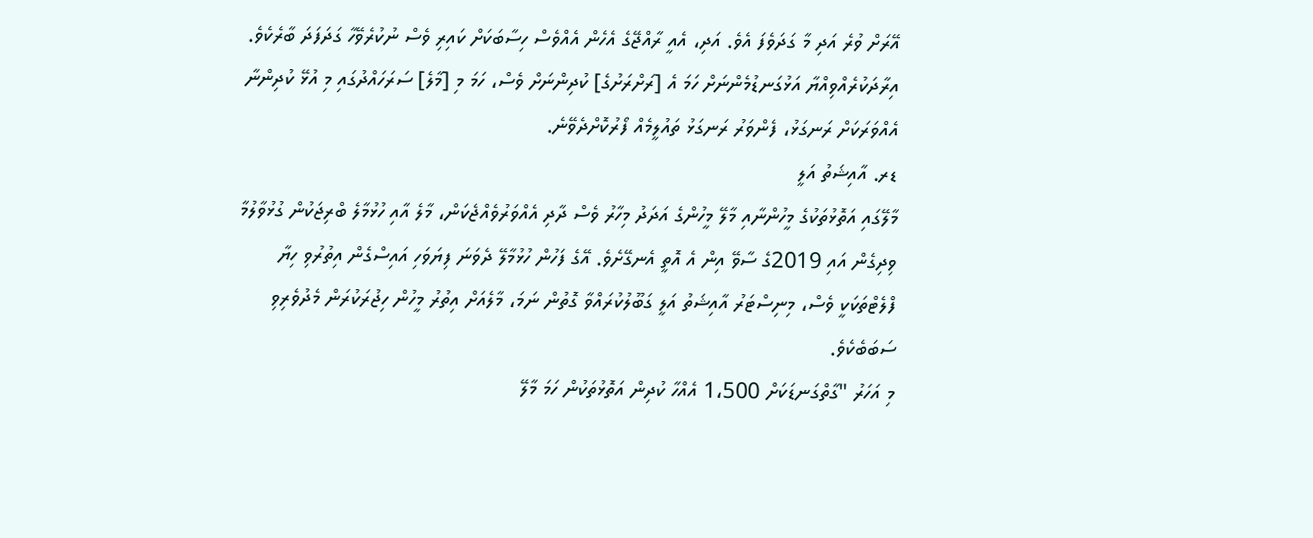އޭރަށް ވުރެ އަދި މާ ގަދަވެފަ އެވެ. އަދި، އެއީ ރާއްޖޭގެ އެހެން އެއްވެސް ހިސާބަކަށް ކައިރި ވެސް ނުކުރެވޭހާ ގަދަފަދަ ބާރެކެވެ.
އިރާދަކުރެއްވިއްޔާ އަޅުގަނޑުމެންނަށް ހަމަ އެ [ރަށްރަށުގެ] ކުދިންނަށް ވެސް، ހަމަ މި [މާލެ] ސަރަހައްދުގައި މި އުޅޭ ކުދިންނާ އެއްވަރަކަށް ރަނގަޅު، ފެންވަރު ރަނގަޅު ތައުލީމެއް ފޯރުކޮށްދެވޭނެ.
ޑރ. އާއިޝަތު އަލީ
މާލޭގައި އަތޮޅުތަކުގެ މީހުންނާއި މާލޭ މީހުންގެ އަދަދު މިހާރު ވެސް ދާދި އެއްވަރުވެއްޖެކަން، މާލެ އާއި ހުޅުމާލެ ބްރިޖަކުން ގުޅުވާލުމާ ވިދިގެން އައި 2019ގެ ސާވޭ އިން އެ އޮތީ އެނގޭށެވެ. އޭގެ ފަހުން ހުޅުމާލޭ ދެވަނަ ފިޔަވަހި އައިސްގެން އިތުރުވި ހިޔާ ފްލެޓްތަކަކީ ވެސް، މިނިސްޓަރު އާއިޝަތު އަލީ ގަބޫލުކުރައްވާ ގޮތުން ނަމަ، މާލެއަށް އިތުރު މީހުން ހިޖުރަކުރަން މެދުވެރިވި ސަބަބެކެވެ.
މި އަހަރު "ގާތްގަނޑަކަށް 1،500 އެއްހާ ކުދިން އަތޮޅުތަކުން ހަމަ މާލޭ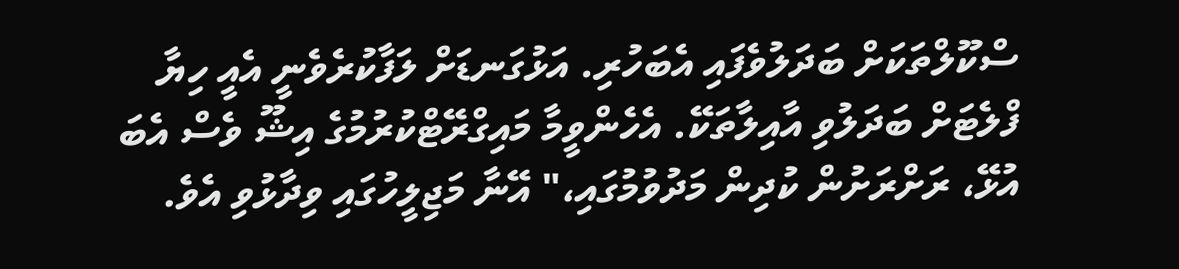ސްކޫލްތަކަށް ބަދަލުވެފައި އެބަހުރި. އަޅުގަނޑަށް ލަފާކުރެވެނީ އެއީ ހިޔާ ފްލެޓަށް ބަދަލުވި އާއިލާތަކޭ. އެހެންވީމާ މައިގްރޭޓްކުރުމުގެ އިޝޫ ވެސް އެބަ އުޅޭ، ރަށްރަށުން ކުދިން މަދުވުމުގައި،" އޭނާ މަޖިލީހުގައި ވިދާޅުވި އެވެ.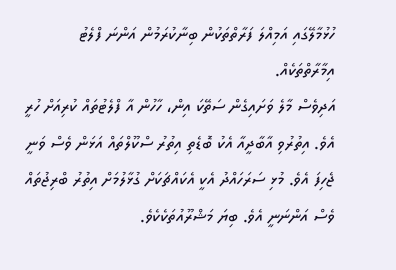ހުޅުމާލޭގައި އަމިއްލަ ފަރާތްތަކުން ބިނާކުރަމުން އަންނަ ފްލެޓު އިމާރާތްތަކެއް.
އަދިވެސް މާލެ ވަށައިގެން ސަތޭކަ އިން، ހާހުން އާ ފްލެޓުތައް ކުރިއަށް ހުރީ އެވެ. އިތުރުވި އާބާދީއާ އެކު ބޮޑެތި އިތުރު ސްކޫލްތައް އަޅަން ވެސް ވަނީ ޖެހިފަ އެވެ. މުޅި ސަރަހައްދު އެކީ އެކައްޗަކަށް ގުޅާލުމަށް އިތުރު ބްރިޖުތައް ވެސް އަންނަނީ އެވެ. ބިޔަ މަޝްރޫއުތަކެކެވެ.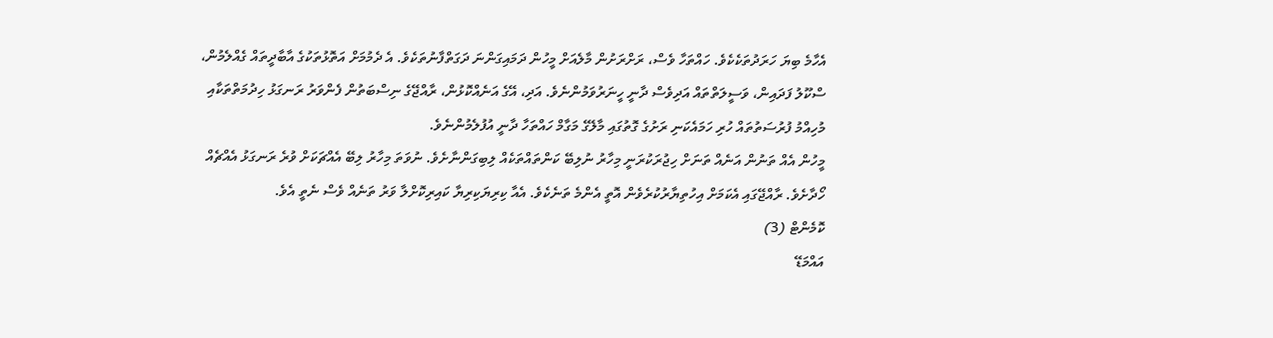އެހާމެ ބިޔަ ހަރަދުތަކެކެވެ. ހައްތަހާ ވެސް، ރަށްރަށުން މާލެއަށް މީހުން ދަމައިގަންނަ ދަގަތްފާނުތަކެވެ. އެ ދެމުމަށް އަތޮޅުތަކުގެ އާބާދީތައް ގެއްލެމުން، ސްކޫލު ފަދައިން، ވަސީލަތްތައް އަދިވެސް ދާނީ ހީނަރުވަމުންނެވެ. އަދި، އޭގެ އަނެއްކޮޅުން، ރާއްޖޭގެ ނިސްބަތުން ފެންވަރު ރަނގަޅު ހިދުމަތްތަކާއި މުހިއްމު ފުރުސަތުތައް ހުރި ހަމައެކަނި ރަށުގެ ގޮތުގައި މާލޭގެ މަގާމް ހައްތަހާ ދާނީ އުފުލެމުންނެވެ.
މީހުން އެއް ތަނުން އަނެއް ތަނަށް ހިޖުރަކުރަނީ މިހާރު ނުލިބޭ ކަންތައްތަކެއް ލިބިގަންނާށެވެ. ނުވަތަ މިހާރު ލިބޭ އެއްޗަކަށް ވުރެ ރަނގަޅު އެއްޗެއް ހޯދާށެވެ. ރާއްޖޭގައި އެކަމަށް އިހުތިޔާރުކުރެވެން އޮތީ އެންމެ ތަނެކެވެ. އެއާ ކިރިޔަކިރިޔާ ކައިރިކޮށްލާ ވަރު ތަނެއް ވެސް ނެތީ އެވެ.
ކޮމެންޓް (3)
އައްމަޑޭ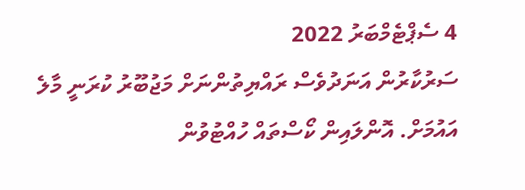4 ސެޕްޓެމްބަރު 2022
ސަރުކާރުން އަނަދުވެސް ރައްޔިތުންނަށް މަޖުބޫރު ކުރަނީ މާލެ އައުމަށް. އޮންލައިން ކޯސްތައް ހުއްޓުވުން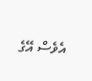އެވެސް އޭގެ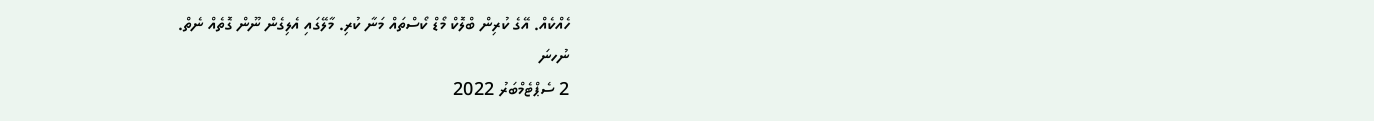ހެއްކެއް. އޭގެ ކުރިން ބްލޮކް މޯޑް ކޯސްތައް މަނާ ކުރި. މާލޭގައި އެލިގެން ނޫން ގޮތެއް ނެތް.
ނުހނަ
2 ސެޕްޓެމްބަރު 2022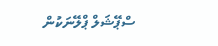ސްޕޭޝަލް ޕްލޭނަކުން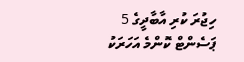ހިޖުރަ ކުރި އާބާދީގެ 5 ޕަސެންޓް ކޮންމެ އަހަރަކު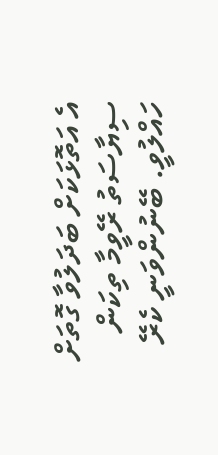އެ އަތޮޅަކަށް ބަދަލުވާ ގޮތަށް ސިޔާސަތު ރޭވީމާ ތިކަން ހައްލުވީ. ބޭނުންވަނީ ކެރޭ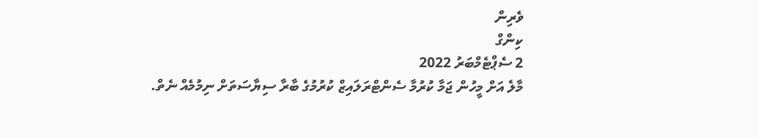ވެރިން
ކިންގް
2 ސެޕްޓެމްބަރު 2022
މާލެ އަށް މީހުން ޖަމާ ކުރުމާ ސެންޓްރަލައިޒް ކުރުމުގެ ބާރާ ސިޔާސަތަށް ނިމުމެއް ނެތް.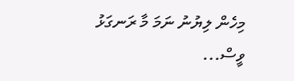މިހެން ލިޔުނު ނަމަ މާ ރަނގަޅު ވީސް...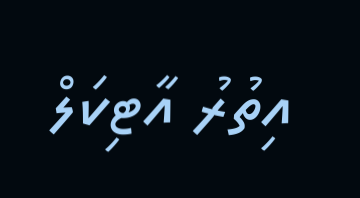އިތުރު އާޓިކަލް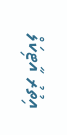އިތުރު އާޓިކަލް